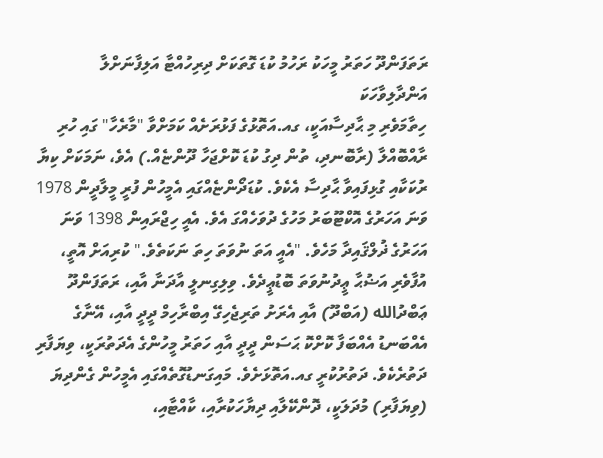ރަތަފަންދޫ ހަތަރު މީހަކު ރަހުމު ކުޑަ ގޮތަކަށް ދިރިހުއްޓާ އަލިފާނަށްލާ އަންދާލިވާހަކަ
ހިތާމަވެރި މި ޙާދިސާއަކީ، ގއ.އަތޮޅުގެ ފަޅުރަށެއް ކަމަށްވާ "މާރެހާ" ގައި ހުރި ރާއްބޮއްލާ (ރާބޮނދި، ތުން ދިގު ކުޑަ ކޮށްޖަހާ ދޫންޏެއް.) އެވެ، ނަމަކަށް ކިޔާ ރުކަކާއި ގުޅިފައިވާ ޙާދިސާ އެކެވެ. ކުޑަދޯންޏެއްގައި އެމީހުން ފުރީ މީލާދީން 1978 ވަނަ އަހަރުގެ އޮކްޓޫބަރު މަހުގެ ދުވަހެއްގަ އެވެ. އެއީ ހިޖްރައިން 1398 ވަނަ އަހަރުގެ ޛުލްޤައިދާ މަހެވެ. "އެއީ އަތަ ނުވަތަ ހިތަ ނަކަތެވެ." ކުރިއަށް އޮތީ، އުފާވެރި އަޟުޙާ ޢީދުނުވަތަ ބޮޑުޢީދެވެ. ވިލިގިނލީ އާދަނާ އާއި، ރަތަފަންދޫ ޢަބްދުالله (އަބްދޫ) އާއި އެރަށު ތަރިޖެހިގޭ އިބްރާހިމް ދީދީ އާއި، އޭނާގެ އެއްބަނޑު އެއްބަފާ ކޮށްކޮ ޙަސަން ދީދީ އާއި ހަތަރު މީހުންގެ އެދަތުރަކީ، ވިޔަފާރި ދަތުރެކެވެ. ދަތުރުކުރީ ގއ.އަތޮޅަށެވެ. މައިގަނޑުގޮތެއްގައި އެމީހުން ގެންދިޔަ (ވިޔަފާރި) މުދަލަކީ، ދޮންކޭލާއި ދިޔާހަކުރާއި، ކާއްޓާއި،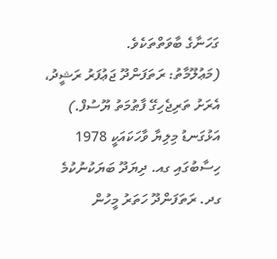ގަހަނާގެ ބާވަތްތަކެވެ.
(މަޢުލޫމާތު: ރަތަފަންދޫ ޖަޢުފަރު ރަޝީދު، އެރަށު ތަރިޖެހިގޭ ފާޠުމަތު ޔޫސުފް.)
އަޅުގަނޑު މިލިޔާ ވާހަކައަކީ 1978 ހިސާބުގައި ގއ. ދިޔަދޫ ބަޔަކުނުކުމެ ގދ. ރަތަފަންދޫ ހަތަރު މީހުން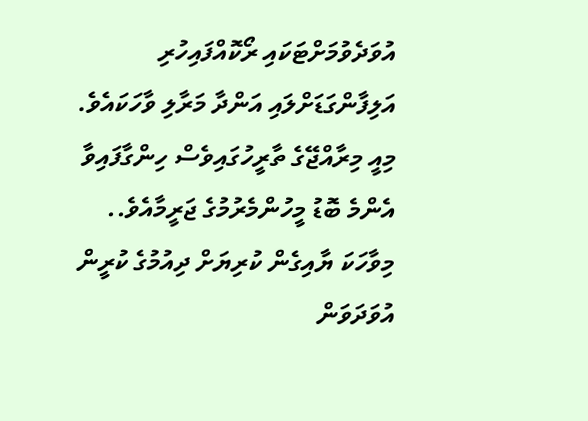އުވަދެވުމަށްޓަކައި ރޯކޮއްފައިހުރި އަލިފާންގަޑަށްލައި އަންދާ މަރާލި ވާހަކައެވެ. މިއީ މިރާއްޖޭގެ ތާރީހުގައިވެސް ހިންގާފައިވާ އެންމެ ބޮޑު މީހުންމެރުމުގެ ޖަރީމާއެވެ..
މިވާހަކަ ޔާއިގެން ކުރިޔަށް ދިއުމުގެ ކުރީން އުވަދަވަން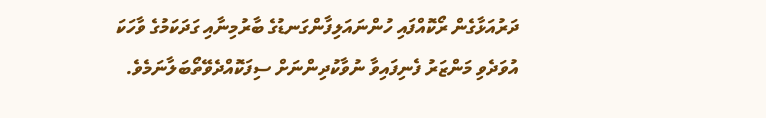ދަރުއަޅާގެން ރޯކޮއްފައި ހުންނައަލިފާންގަނޑުގެ ބާރުމިނާއި ގަދަކަމުގެ ވާހަކަ އުވަދެވި މަންޒަރު ފެނިފައިވާ ނުވާކުދިންނަށް ސިފަކޮއްދެވޭތޯބަލާނަމެވެ.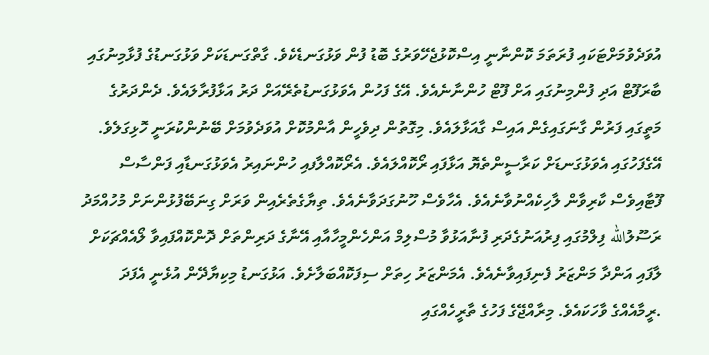އުވަދެވުމަށްޓަކައި ފުރަތަމަ ކޮންނާނީ އިސްކޮޅުޖެހޭވަރުގެ ބޮޑު ފުން ވަޅުގަނޑެކެވެ. ގާތްގަނޑަކަށް ވަޅުގަނޑުގެ ފުޅާމިނުގައި ބާރަފޫޓް އަދި ފުންމިނުގައި އަށް ފޫޓް ހުންނާނެއެވެ. އޭގެ ފަހުން އެވަޅުގަނޑުތެރޭއަށް ދަރު އަޅާފުރާލައެވެ. ދެންދަރުގެ މަތީގައި ފަރުން ގާނަގައިގެން އައިސް ގާއަޅާލައެވެ. މިގޮތުން ދިވެހީން އާންމުކޮށް އުވަދެވުމަށް ބޭނުންކުރަނީ ހޮޅިގަލެވެ. އޭގެފަހުގައި އެވަޅުގަނޑަށް ކަރާސީންތެޔޮ އަޅާފައި ރޯކޮއްލައެވެ. އެރޯކޮއްލާފއި ހުންނައިރު އެވަޅުގަނޑާއި ފަންސާސް ފޫޓާއިވެސް ކާރިވާން ލާހިކެއްނުވާނެއެވެ. އެހާވެސް ހޫނުގަދަވާނެއެވެ. ތިޔާގެތެރެއިން ވަރަށް ގިނަބޭފުޅުންނަށް މުހުއްމަދު ރަސޫލުالله ފިލްމުގައި ފިރުއަނުގެދަރި ފުނާއަޅުވާ މުސްލިމް އަންހެންމީހާއާއި އޭނާގެ ދަރިންތަށް ދޮންކޮއްފައިވާ ލޯއެއްޗަކަށް ލާފައި އަންދާ މަންޒަރު ފެނިފައިވާނެއެވެ. އެމަންޒަރު ހިތަށް ސިފަކޮއްބަލާށެވެ. އަޅުގަނޑު މިކިޔާދޭން އުޅެނީ އެފަދަ .ރީމާއެއްގެ ވާހަކައެވެ. މިރާއްޖޭގެ ފަހުގެ ތާރީހެއްގައި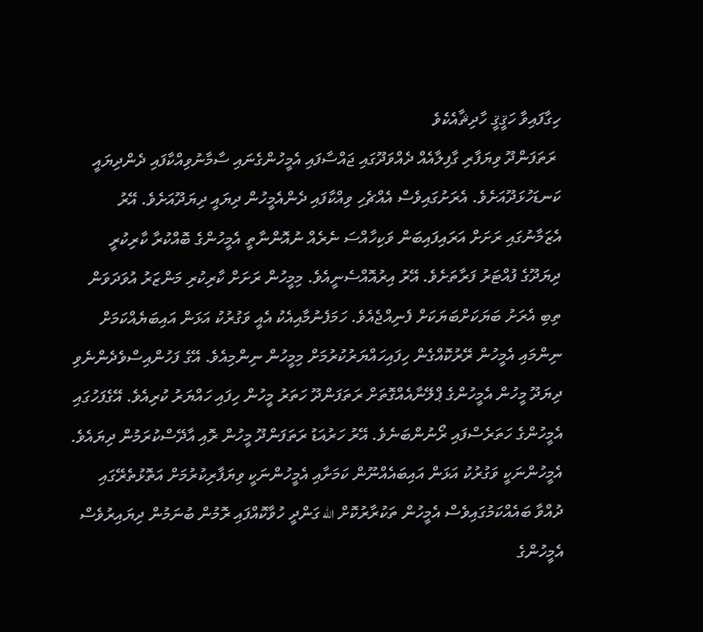ހިގާފައިވާ ހަޤީޤީ ހާދިޘާއެކެވެ
 ރަތަފަންދޫ ވިޔަފާރި ގާފިލާއެއް ދެއްވަދޫގައި ޖައްސާފައި އެމީހުންގެނައި ސާމާނުވިއްކާފައި ދެންދިޔައީ ކަނޑަހުޅަދޫއަށެވެ. އެރަށުގައިވެސް އެއްޗެހި ވިއްކާފައި ދެންއެމީހުން ދިޔައީ ދިޔަދޫއަށެވެ. އޭރު އެޒަމާނުގައި ރަށަށް އަރައިފައިބަން ވަކިހާއްސަ ނެރެއް ނުއޮންނާތީ އެމީހުންގެ ބޮއްކުރާ ކާރިކުރީ ދިޔަދޫގެ ފުއްޓަރު ފަރާތަށެވެ. އޭރު އިރުއޮއްސެނީއެވެ. މިމީހުން ރަށަށް ކާރިކުރި މަންޒަރު އުވަދަވަން ތިބި އެރަށު ބަޔަކަށްބަޔަކަށް ފެނިއްޖެއެވެ. ހަމަފެނުމާއިއެކު އެއީ ވަގުރުކު އަޅަން އައިބަޔެއްކަމަށް ނިންމައި އެމީހުން ރޭރުކޮއްގެން ހިފައިހައްޔަރުކުރުމަށް މިމީހުން ނިންމިއެވެ. އޭގެ ފަހުންއިސްވެދެންނެވި ދިޔަދޫ މީހުން އެމީހުންގެ ޕްލޭނާއެއްގޮތަށް ރަތަފަންދޫ ހަތަރު މީހުން ހިފައި ހައްޔަރު ކުރިއެވެ. އޭގެފަހުގައި އެމީހުންގެ ހަތަރެސްފައި ރޯނުންބަނެވެ. އޭރު ހަރުއަޑު ރަތަފަންދޫ މީހުން ރޮއި އާދޭސްކުރަމުން ދިޔައެވެ. އެމީހުންނަކީ ވަގުރުކު އަޅަން އައިބައެއްނޫން ކަމަށާއި އެމީހުންނަކީ ވިޔަފާރިކުރުމަށް އަތޮޅުތެރޭގައި ދުއްވާ ބައެއްކަމުގައިވެސް އެމީހުން ތަކުރާރުކޮށް الله ގަންދީ ހުވާކޮއްފައި ރޮމުން ބުނަމުން ދިޔައިރުވެސް އެމީހުންގެ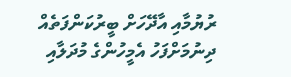ރުޔުމާއި އާދޭހަށް ބީރުކަންފަތެއް ދިނުމަށްފަހު އެމީހުންގެ މުދަލާއި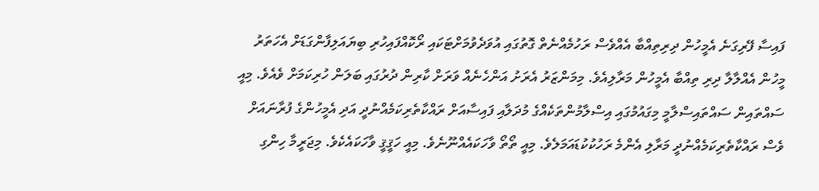ފައިސާ ފޭރިގަނެ އެމީހުން ދިރިތިއްބާ އެއްވެސް ރަހުމެއްނެތް ގޮތުގައި އުވަދެވުމަށްޓަކައި ރޯކޮއްފައިހުރި ބިޔައަލިފާންގަޑަށް އެހަތަރު މީހުން އެއްލާލާ ދިރި ތިއްބާ އެމީހުން މަރާލިއެވެ. މިމަންޒަރު އެރަށު އަންހެނެއް ވަރަށް ކާރިން ދުރުގައި ބަލަން ހުރިކަމަށް ވެއެވެ. މިއީ ސައްތައިން ސައްތައިސްލާމީ މިގައުމުގައި އިސްލާމުންތަކެއްގެ މުދަލާއި ފައިސާއަށް ރައްކާތެރިކަމެއްނުދީ އަދި އެމީހުންގެ ފުރާނައަށް ވެސް ރައްކާތެރިކަމެއްނުދީ މަރާލި އެންމެ ރަހުކުކުޑައަމަލެވެ. މިއީ ތޯތޯ ވާހަކައެއްނޫނެވެ. މިއީ ހަޤީޤީ ވާހަކައެކެވެ. މިޖަރީމާ ހިންގި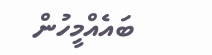ބައެއްމީހުން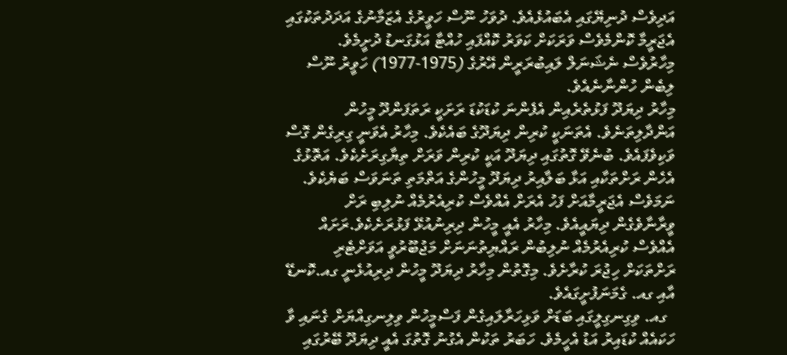އަދިވެސް ދުނިޔޭގައި އެބައުޅެއެވެ. ދުވަހު ނޫސް ހަވީރުގެ އެޒަމާނުގެ އަދަދުތަކުގައި އެޖަރީމާ ކޮންމެވެސް ވަރަކަށް ކަވަރު ކޮއްފައި ހުއްޓާ އަޅުގަނޑު ދުށީމެވެ. މިހާރުވެސް ނެޝަނަލް ލައިބުރަރީން އޭރުގެ (1975-1977) ހަވީރު ނޫސް ލިބެން ހުންނާނެއެވެ.
މިހާރު ދިޔަދޫ ފަޅުތެރެއިން އެފެންނަ ކުޑަކުޑަ ރަށަކީ ރަތަފަންދޫ މީހުން އަންދާލިތަނެވެ. އެތަނަކީ ކުރިން ދިޔަދޫގެ ބައެކެވެ. މިހާރު އެވަނީ ގިރިގެން ގޮސް ވަކިވެފައެވެ. ބުނެވޭ ގޮތުގައި ދިޔަދޫ އަކީ ކުރިން ވަރަށް ތިޔާގިރަށެކެވެ. އަތޮޅުގެ އެހެން ރަށްތަކާއި އަޅާ ބަލާއިރު ދިޔަދޫ މީހުންގެ އަތްމަތި ތަނަވަސް ބަޔެކެވެ. ނަމަވެސް އެޖަރީމާއަށް ފަހު އެރަށް އެއްވެސް ކުރިއެރުމެއް ނުލިބި ރަށް ވީރާނާވެގެން ދިޔައީއެވެ. މިހާރު އެއީ މީހުން ދިރިނުއުޅޭ ފަޅުރަށެކެވެ.ރަށައް އެއްވެސް ކުރިއެރުމެއް ނުލިބުން ރައްޔިތުނަނަށް މަޖުބޫރުވީ އަވަށްޓެރި ރަށްތަކަށް ހިޖުރަ ކުރާށެވެ. މިގޮތުން މިހާރު ދިޔަދޫ މީހުން ދިރިއުޅެނީ ގއ.ކޮނޑޭ އާއި ގއ. ގެމަނަފުށީގައެވެ.
  ގއ. ވިގިނގިލީގައި ބަޑަށް ވަޅިހަރާލައިގެން ފަސްމީހުން ވިލިނގިއްޔަށް ގެނައި ވާ ހަކައެއް ކުޑައިރު އަޑު އެހީމެވެ. ހަބަރު ތަކުން އެގުނު ގޮތުގަ އެއީ ދިޔަދޫ ބޭރުގައި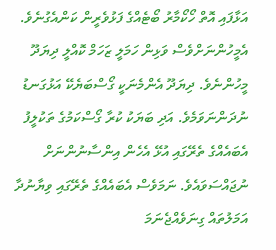އަޅާފައި އޮތް ހޯކޯމާރު ބޯޓެއްގެ ފަޅުވެރީން ކަންއެގުނެވެ. އެމީހުންނަށްވެސް ވަޅިން ހަމަލީ ޒަހަމް ކޮއްލީ ދިޔަދޫ މީހުންނެވެ. ދިޔަދޫ އެންމެނަކީ ގޯސްބަޔެކޭ އަޅުގަނޑު ނުދަންނަވަމެވެ. އަދި ބަޔަކު ކުރާ ގޯސްކަމުގެ ތަކުލީފު އެބައެއްގެ ތެރޭގައި އުޅޭ އެހެން އިންސާނުންނަށް ނުޖައްސަވައެވެ. ނަމަވެސް އެބައެއްގެ ތެރޭގައި ވިޔާނުދާ އަމަލުތައް ގިނަވެއްޖެނަމަ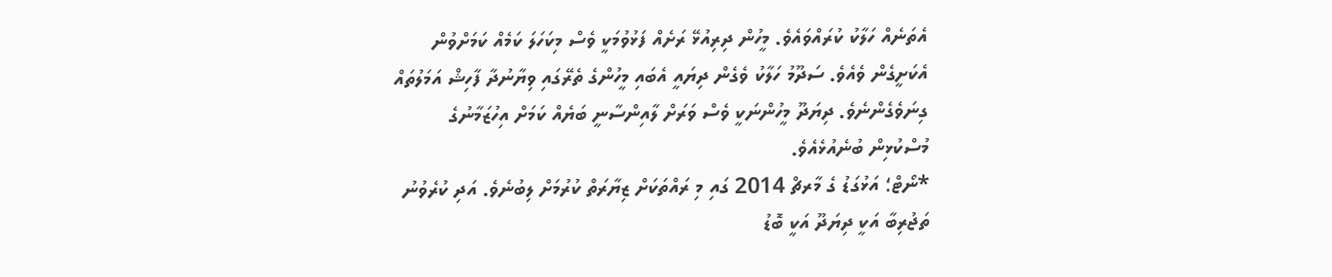އެތަނެއް ހަލާކު ކުރައްވައެވެ. މީހުން ދިރިއުޅޭ ރަށެއް ފަޅުވުމަކީ ވެސް މިކަހަލަ ކަމެއް ކަމަށްވުން އެކަށީގެން ވެއެވެ. ސަދޫމު ހަލާކު ވެގެން ދިޔައީ އެބައި މީހުންގެ ތެރޭގައި ވިޔާނުދާ ފާހިޝް އަމަލުތައް ގިނަވެގެންނެވެ. ދިޔަދޫ މީހުންނަކީ ވެސް ވަރަށް ލާއިންސާނީ ބަޔެއް ކަމަށް އިހުޒަމާނުގެ މުސްކުޅިން ބުނެއުޅެއެވެ.
*ނޯޓް؛ އަޅުގަޑު ގެ މާރޗް 2014 ގައި މި ރައްތަކަށް ޒިޔާރަތް ކުރުމަށް ލިބުނެވެ. އަދި ކުރެވުނު ތަޖުރިބާ އަކީ ދިޔަދޫ އަކީ ބޮޑު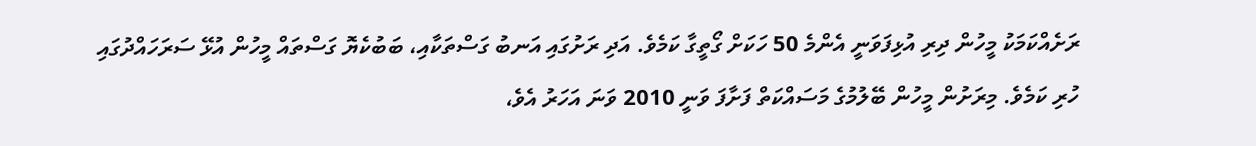ރަށެއްކަމަކު މީހުން ދިރި އުޅިފަވަނީ އެންމެ 50 ހަކަށް ގޯތީގާ ކަމެވެ. އަދި ރަށުގައި އަނބު ގަސްތަކާއި، ބަބުކެޔޮ ގަސްތައް މީހުން އުޅޭ ސަރަހައްދުގައި ހުރި ކަމެވެ. މިރަށުން މީހުން ބޭލުމުގެ މަސައްކަތް ފަށާފަ ވަނީ 2010 ވަނަ އަހަރު އެވެ،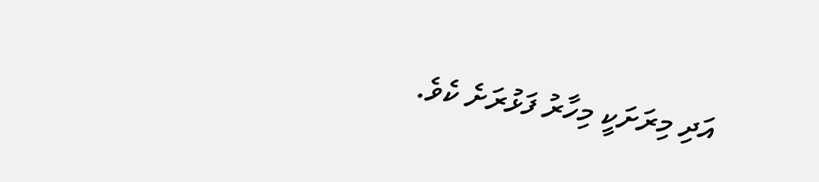އަދި މިރަށަކީ މިހާރު ފަޅުރަށެ ކެވެ.